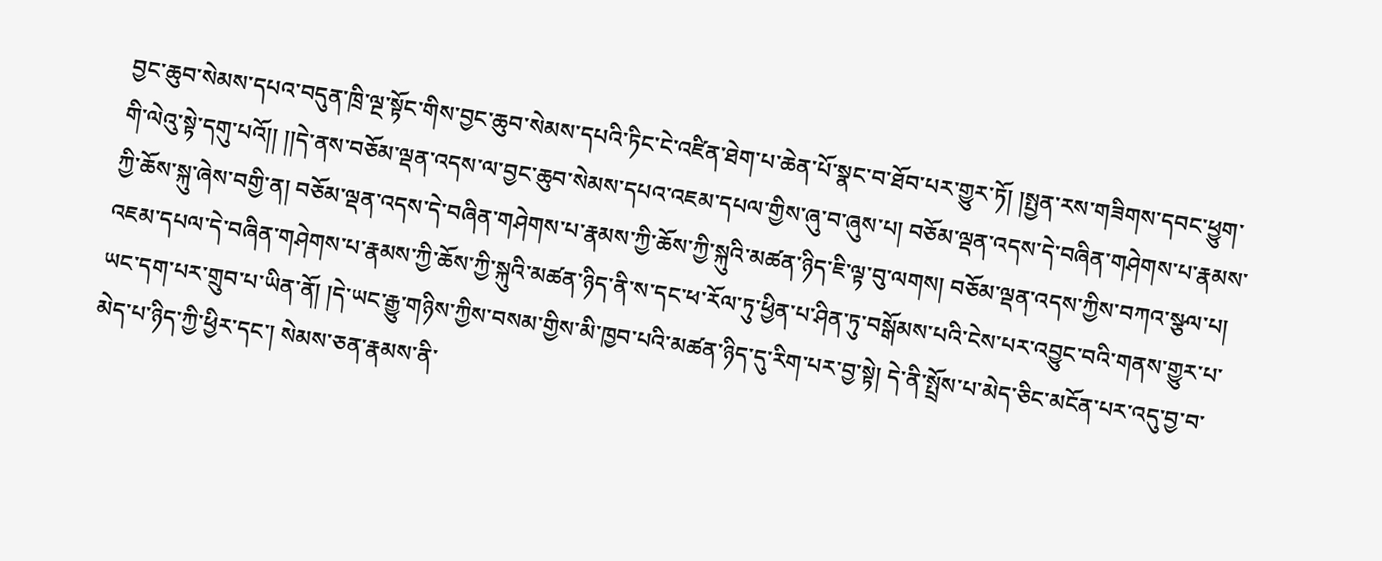བྱང་ཆུབ་སེམས་དཔའ་བདུན་ཁྲི་ལྔ་སྟོང་གིས་བྱང་ཆུབ་སེམས་དཔའི་ཏིང་ངེ་འཛིན་ཐེག་པ་ཆེན་པོ་སྣང་བ་ཐོབ་པར་གྱུར་ཏོ། །སྤྱན་རས་གཟིགས་དབང་ཕྱུག་གི་ལེའུ་སྟེ་དགུ་པའོ།། །།དེ་ནས་བཅོམ་ལྡན་འདས་ལ་བྱང་ཆུབ་སེམས་དཔའ་འཇམ་དཔལ་གྱིས་ཞུ་བ་ཞུས་པ། བཅོམ་ལྡན་འདས་དེ་བཞིན་གཤེགས་པ་རྣམས་ཀྱི་ཆོས་སྐུ་ཞེས་བགྱི་ན། བཅོམ་ལྡན་འདས་དེ་བཞིན་གཤེགས་པ་རྣམས་ཀྱི་ཆོས་ཀྱི་སྐུའི་མཚན་ཉིད་ཇི་ལྟ་བུ་ལགས། བཅོམ་ལྡན་འདས་ཀྱིས་བཀའ་སྩལ་པ། འཇམ་དཔལ་དེ་བཞིན་གཤེགས་པ་རྣམས་ཀྱི་ཆོས་ཀྱི་སྐུའི་མཚན་ཉིད་ནི་ས་དང་ཕ་རོལ་ཏུ་ཕྱིན་པ་ཤིན་ཏུ་བསྒོམས་པའི་ངེས་པར་འབྱུང་བའི་གནས་གྱུར་པ་ཡང་དག་པར་གྲུབ་པ་ཡིན་ནོ། །དེ་ཡང་རྒྱུ་གཉིས་ཀྱིས་བསམ་གྱིས་མི་ཁྱབ་པའི་མཚན་ཉིད་དུ་རིག་པར་བྱ་སྟེ། དེ་ནི་སྤྲོས་པ་མེད་ཅིང་མངོན་པར་འདུ་བྱ་བ་མེད་པ་ཉིད་ཀྱི་ཕྱིར་དང་། སེམས་ཅན་རྣམས་ནི་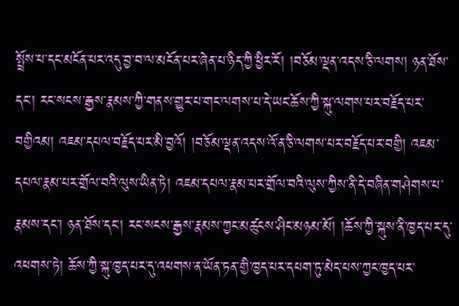སྤྲོས་པ་དང་མངོན་པར་འདུ་བྱ་བ་ལ་མངོན་པར་ཞེན་པ་ཉིད་ཀྱི་ཕྱིར་རོ། །བཅོམ་ལྡན་འདས་ཅི་ལགས། ཉན་ཐོས་དང་། རང་སངས་རྒྱས་རྣམས་ཀྱི་གནས་གྱུར་པ་གང་ལགས་པ་དེ་ཡང་ཆོས་ཀྱི་སྐུ་ལགས་པར་བརྗོད་པར་བགྱིའམ། འཇམ་དཔལ་བརྗོད་པར་མི་བྱའོ། །བཅོམ་ལྡན་འདས་འོ་ན་ཅི་ལགས་པར་བརྗོད་པར་བགྱི། འཇམ་དཔལ་རྣམ་པར་གྲོལ་བའི་ལུས་ཡིན་ཏེ། འཇམ་དཔལ་རྣམ་པར་གྲོལ་བའི་ལུས་ཀྱིས་ནི་དེ་བཞིན་གཤེགས་པ་རྣམས་དང་། ཉན་ཐོས་དང་། རང་སངས་རྒྱས་རྣམས་ཀྱང་མཚུངས་ཤིང་མཉམ་མོ། །ཆོས་ཀྱི་སྐུས་ནི་ཁྱད་པར་དུ་འཕགས་ཏེ། ཆོས་ཀྱི་སྐུ་ཁྱད་པར་དུ་འཕགས་ན་ཡོན་ཏན་གྱི་ཁྱད་པར་དཔག་ཏུ་མེད་པས་ཀྱང་ཁྱད་པར་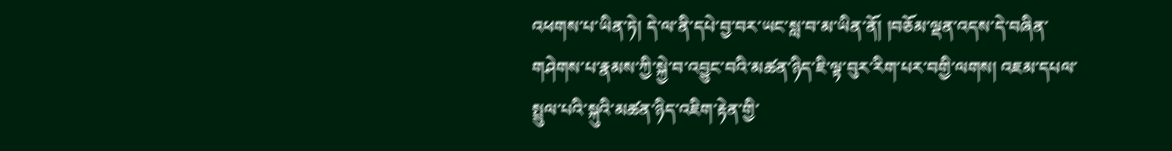འཕགས་པ་ཡིན་ཏེ། དེ་ལ་ནི་དཔེ་བྱ་བར་ཡང་སླ་བ་མ་ཡིན་ནོ། །བཅོམ་ལྡན་འདས་དེ་བཞིན་གཤེགས་པ་རྣམས་ཀྱི་སྐྱེ་བ་འབྱུང་བའི་མཚན་ཉིད་ཇི་ལྟ་བུར་རིག་པར་བགྱི་ལགས། འཇམ་དཔལ་སྤྲུལ་པའི་སྐུའི་མཚན་ཉིད་འཇིག་རྟེན་གྱི་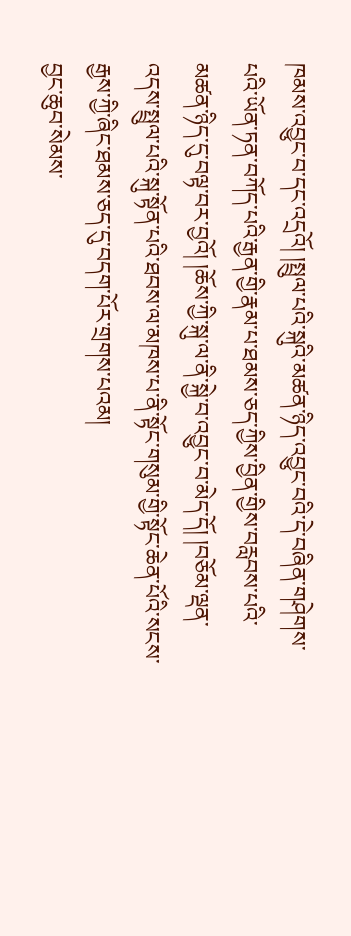ཁམས་འབྱུང་བ་དང་འདྲའོ། །སྤྲུལ་པའི་སྐུའི་མཚན་ཉིད་འབྱུང་བའི་དེ་བཞིན་གཤེགས་པའི་ཡོན་ཏན་བཀོད་པའི་རྒྱན་གྱི་རྣམ་པ་ཐམས་ཅད་ཀྱིས་བྱིན་གྱིས་བརླབས་པའི་མཚན་ཉིད་དུ་བལྟ་བར་བྱའོ། །ཆོས་ཀྱི་སྐུ་ལ་ནི་སྐྱེ་བ་འབྱུང་བ་མེད་དོ། །བཅོམ་ལྡན་འདས་སྤྲུལ་པའི་སྐུ་སྟོན་པའི་ཐབས་ལ་མཁས་པ་ནི་སྟོང་གསུམ་གྱི་སྟོང་ཆེན་པོའི་སངས་རྒྱས་ཀྱི་ཞིང་ཐམས་ཅད་དུ་བདག་པོར་གྲགས་པའམ།
བྱང་ཆུབ་སེམས་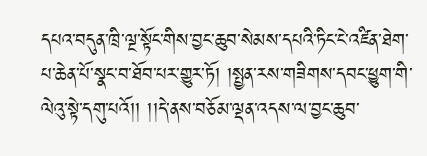དཔའ་བདུན་ཁྲི་ལྔ་སྟོང་གིས་བྱང་ཆུབ་སེམས་དཔའི་ཏིང་ངེ་འཛིན་ཐེག་པ་ཆེན་པོ་སྣང་བ་ཐོབ་པར་གྱུར་ཏོ། །སྤྱན་རས་གཟིགས་དབང་ཕྱུག་གི་ལེའུ་སྟེ་དགུ་པའོ།། །།དེ་ནས་བཅོམ་ལྡན་འདས་ལ་བྱང་ཆུབ་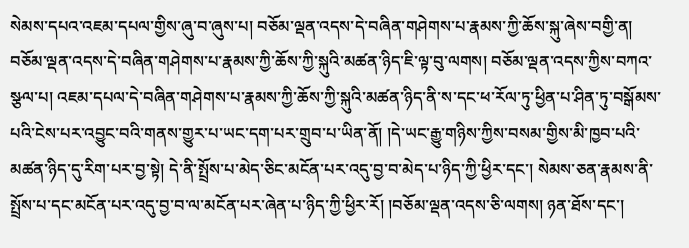སེམས་དཔའ་འཇམ་དཔལ་གྱིས་ཞུ་བ་ཞུས་པ། བཅོམ་ལྡན་འདས་དེ་བཞིན་གཤེགས་པ་རྣམས་ཀྱི་ཆོས་སྐུ་ཞེས་བགྱི་ན། བཅོམ་ལྡན་འདས་དེ་བཞིན་གཤེགས་པ་རྣམས་ཀྱི་ཆོས་ཀྱི་སྐུའི་མཚན་ཉིད་ཇི་ལྟ་བུ་ལགས། བཅོམ་ལྡན་འདས་ཀྱིས་བཀའ་སྩལ་པ། འཇམ་དཔལ་དེ་བཞིན་གཤེགས་པ་རྣམས་ཀྱི་ཆོས་ཀྱི་སྐུའི་མཚན་ཉིད་ནི་ས་དང་ཕ་རོལ་ཏུ་ཕྱིན་པ་ཤིན་ཏུ་བསྒོམས་པའི་ངེས་པར་འབྱུང་བའི་གནས་གྱུར་པ་ཡང་དག་པར་གྲུབ་པ་ཡིན་ནོ། །དེ་ཡང་རྒྱུ་གཉིས་ཀྱིས་བསམ་གྱིས་མི་ཁྱབ་པའི་མཚན་ཉིད་དུ་རིག་པར་བྱ་སྟེ། དེ་ནི་སྤྲོས་པ་མེད་ཅིང་མངོན་པར་འདུ་བྱ་བ་མེད་པ་ཉིད་ཀྱི་ཕྱིར་དང་། སེམས་ཅན་རྣམས་ནི་སྤྲོས་པ་དང་མངོན་པར་འདུ་བྱ་བ་ལ་མངོན་པར་ཞེན་པ་ཉིད་ཀྱི་ཕྱིར་རོ། །བཅོམ་ལྡན་འདས་ཅི་ལགས། ཉན་ཐོས་དང་།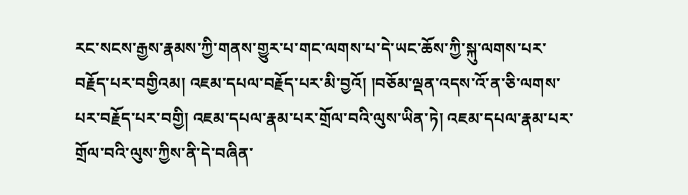རང་སངས་རྒྱས་རྣམས་ཀྱི་གནས་གྱུར་པ་གང་ལགས་པ་དེ་ཡང་ཆོས་ཀྱི་སྐུ་ལགས་པར་བརྗོད་པར་བགྱིའམ། འཇམ་དཔལ་བརྗོད་པར་མི་བྱའོ། །བཅོམ་ལྡན་འདས་འོ་ན་ཅི་ལགས་པར་བརྗོད་པར་བགྱི། འཇམ་དཔལ་རྣམ་པར་གྲོལ་བའི་ལུས་ཡིན་ཏེ། འཇམ་དཔལ་རྣམ་པར་གྲོལ་བའི་ལུས་ཀྱིས་ནི་དེ་བཞིན་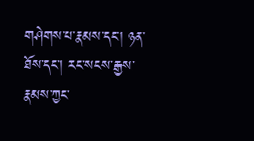གཤེགས་པ་རྣམས་དང་། ཉན་ཐོས་དང་། རང་སངས་རྒྱས་རྣམས་ཀྱང་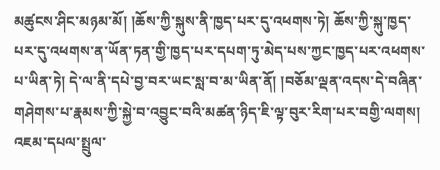མཚུངས་ཤིང་མཉམ་མོ། །ཆོས་ཀྱི་སྐུས་ནི་ཁྱད་པར་དུ་འཕགས་ཏེ། ཆོས་ཀྱི་སྐུ་ཁྱད་པར་དུ་འཕགས་ན་ཡོན་ཏན་གྱི་ཁྱད་པར་དཔག་ཏུ་མེད་པས་ཀྱང་ཁྱད་པར་འཕགས་པ་ཡིན་ཏེ། དེ་ལ་ནི་དཔེ་བྱ་བར་ཡང་སླ་བ་མ་ཡིན་ནོ། །བཅོམ་ལྡན་འདས་དེ་བཞིན་གཤེགས་པ་རྣམས་ཀྱི་སྐྱེ་བ་འབྱུང་བའི་མཚན་ཉིད་ཇི་ལྟ་བུར་རིག་པར་བགྱི་ལགས། འཇམ་དཔལ་སྤྲུལ་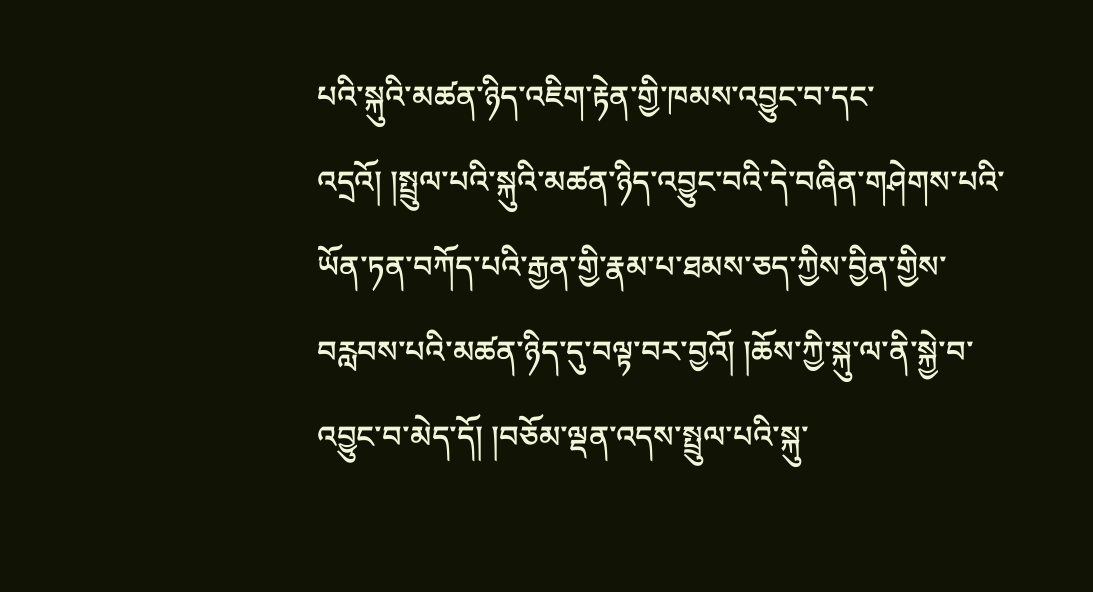པའི་སྐུའི་མཚན་ཉིད་འཇིག་རྟེན་གྱི་ཁམས་འབྱུང་བ་དང་འདྲའོ། །སྤྲུལ་པའི་སྐུའི་མཚན་ཉིད་འབྱུང་བའི་དེ་བཞིན་གཤེགས་པའི་ཡོན་ཏན་བཀོད་པའི་རྒྱན་གྱི་རྣམ་པ་ཐམས་ཅད་ཀྱིས་བྱིན་གྱིས་བརླབས་པའི་མཚན་ཉིད་དུ་བལྟ་བར་བྱའོ། །ཆོས་ཀྱི་སྐུ་ལ་ནི་སྐྱེ་བ་འབྱུང་བ་མེད་དོ། །བཅོམ་ལྡན་འདས་སྤྲུལ་པའི་སྐུ་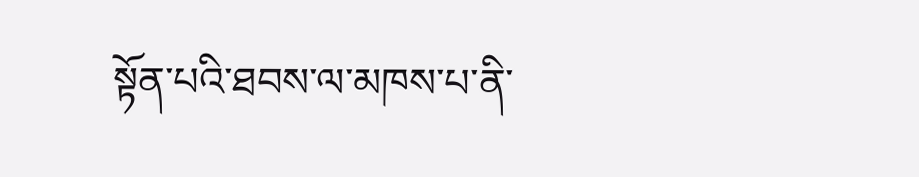སྟོན་པའི་ཐབས་ལ་མཁས་པ་ནི་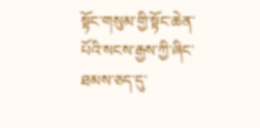སྟོང་གསུམ་གྱི་སྟོང་ཆེན་པོའི་སངས་རྒྱས་ཀྱི་ཞིང་ཐམས་ཅད་དུ་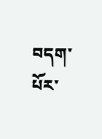བདག་པོར་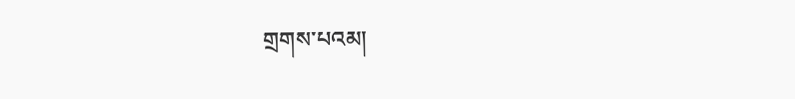གྲགས་པའམ།